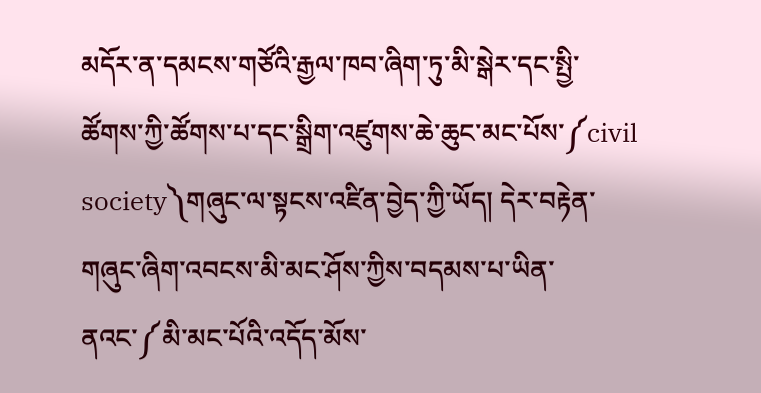མདོར་ན་དམངས་གཙོའི་རྒྱལ་ཁབ་ཞིག་ཏུ་མི་སྒེར་དང་སྤྱི་ཚོགས་ཀྱི་ཚོགས་པ་དང་སྒྲིག་འཛུགས་ཆེ་ཆུང་མང་པོས་༼civil society༽གཞུང་ལ་སྟངས་འཛིན་བྱེད་ཀྱི་ཡོད། དེར་བརྟེན་གཞུང་ཞིག་འབངས་མི་མང་ཤོས་ཀྱིས་བདམས་པ་ཡིན་ནའང་༼མི་མང་པོའི་འདོད་མོས་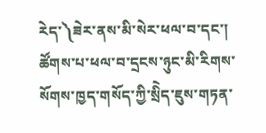རེད་༽ཟེར་ནས་མི་སེར་ཕལ་བ་དང་། ཚོགས་པ་ཕལ་བ་དྲངས་ཉུང་མི་རིགས་སོགས་ཁྱད་གསོད་ཀྱི་སྲིེད་ཇུས་གཏན་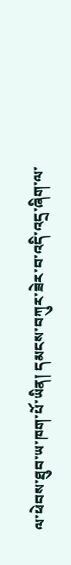ལ་ཕེབས་ཐུབ་ཡ་ཁག་པོ་ཡིན། དམངས་བཀུར་ཟེར་བ་འདི་འདྲ་ཞིག་ལ་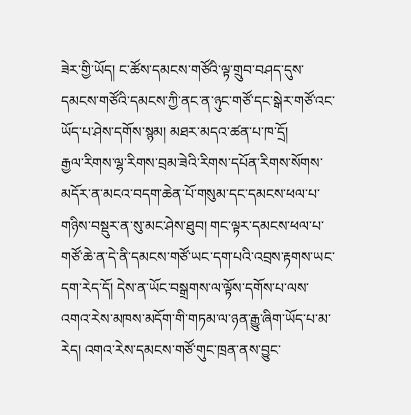ཟེར་གྱི་ཡོད། ང་ཚོས་དམངས་གཙོའི་ལྟ་གྲུབ་བཤད་དུས་དམངས་གཙོའི་དམངས་ཀྱི་ནང་ན་ཉུང་གཙོ་དང་སྒེར་གཙོ་འང་ཡོད་པ་ཤེས་དགོས་སྙམ། མཐར་མདའ་ཚན་པ་ཁ་དྲོ།
རྒྱལ་རིགས་ལྷ་རིགས་བྲམ་ཟེའི་རིགས་དཔོན་རིགས་སོགས་མདོར་ན་མངའ་བདག་ཆེན་པོ་གསུམ་དང་དམངས་ཕལ་པ་གཉིས་བསྡུར་ན་སུ་མང་ཤེས་ཐུབ། གང་ལྟར་དམངས་ཕལ་པ་གཙོ་ཆེ་ན་དེ་ནི་དམངས་གཙོ་ཡང་དག་པའི་འབྲས་རྟགས་ཡང་དག་རེད་དོ། དེས་ན་ཡོང་བསྒྲགས་ལ་ལྟོས་དགོས་པ་ལས་འགའ་རེས་མཁས་མདོག་གི་གཏམ་ལ་ཉན་རྒྱུ་ཞིག་ཡོད་པ་མ་རེད། འགའ་རེས་དམངས་གཙོ་གུང་ཁྲན་ནས་བྱུང་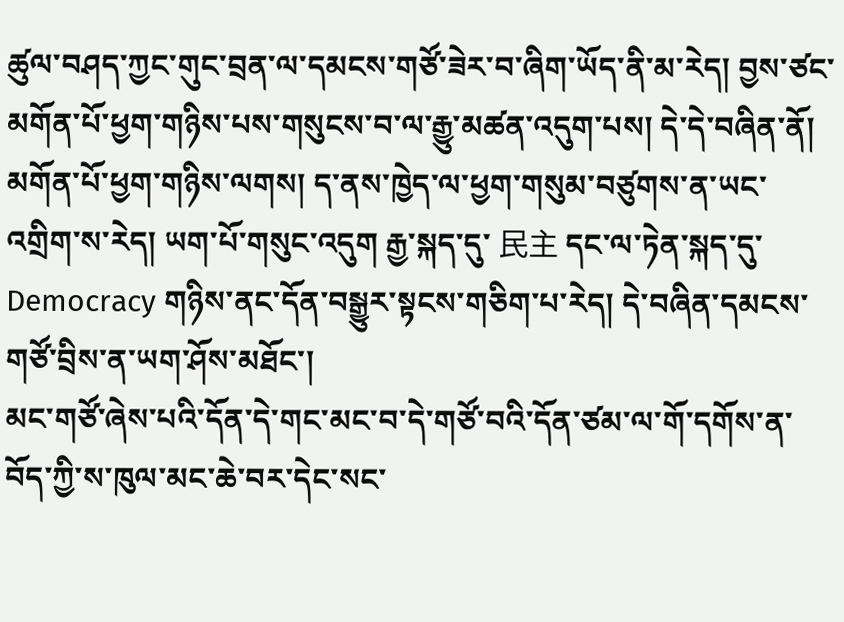ཚུལ་བཤད་ཀྱང་གུང་བྲན་ལ་དམངས་གཙོ་ཟེར་བ་ཞིག་ཡོད་ནི་མ་རེད། བྱས་ཙང་མགོན་པོ་ཕྱག་གཉིས་པས་གསུངས་བ་ལ་རྒྱུ་མཚན་འདུག་པས། དེ་དེ་བཞིན་ནོ།
མགོན་པོ་ཕྱག་གཉིས་ལགས། ད་ནས་ཁྱེད་ལ་ཕྱག་གསུམ་བཙུགས་ན་ཡང་འགྲིག་ས་རེད། ཡག་པོ་གསུང་འདུག རྒྱ་སྐད་དུ་ 民主 དང་ལ་ཏེན་སྐད་དུ་ Democracy གཉིས་ནང་དོན་བསྒྱུར་སྟངས་གཅིག་པ་རེད། དེ་བཞིན་དམངས་གཙོ་བྲིས་ན་ཡག་ཤོས་མཐོང་།
མང་གཙོ་ཞེས་པའི་དོན་དེ་གང་མང་བ་དེ་གཙོ་བའི་དོན་ཙམ་ལ་གོ་དགོས་ན་བོད་ཀྱི་ས་ཁུལ་མང་ཆེ་བར་དེང་སང་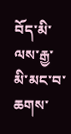བོད་མི་ལས་རྒྱ་མི་མང་བ་ཆགས་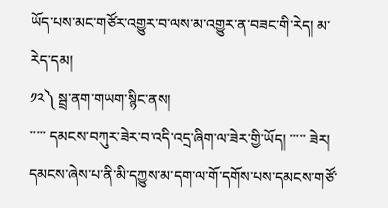ཡོད་པས་མང་གཙོར་འགྱུར་བ་ལས་མ་འགྱུར་ན་བཟང་གི་རེད། མ་རེད་དམ།
༡༢༽ སྦྲ་ནག་གཡག་སྙིང་ནས།
་་་་་ དམངས་བཀུར་ཟེར་བ་འདི་འདྲ་ཞིག་ལ་ཟེར་གྱི་ཡོད། ་་་་་ ཟེར།
དམངས་ཞེས་པ་ནི་མི་དཀྱུས་མ་དག་ལ་གོ་དགོས་པས་དམངས་གཙོ་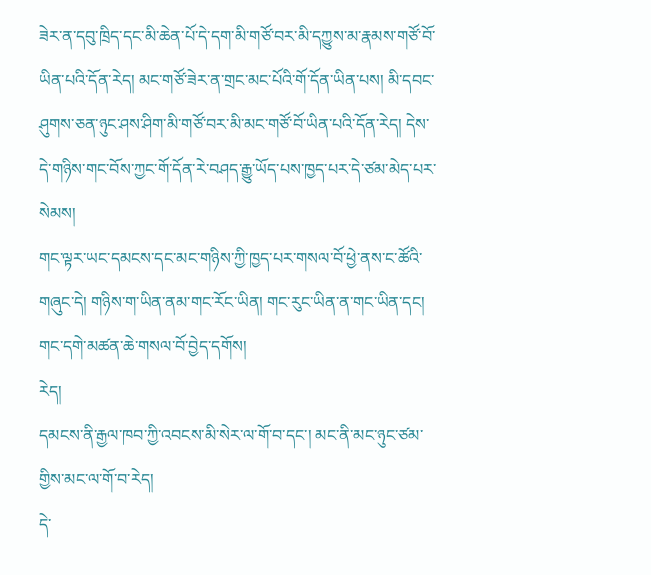ཟེར་ན་དབུ་ཁྲིད་དང་མི་ཆེན་པོ་དེ་དག་མི་གཙོ་བར་མི་དཀྱུས་མ་རྣམས་གཙོ་བོ་ཡིན་པའི་དོན་རེད། མང་གཙོ་ཟེར་ན་གྲང་མང་པོའི་གོ་དོན་ཡིན་པས། མི་དབང་ཤུགས་ཅན་ཉུང་ཤས་ཤིག་མི་གཙོ་བར་མི་མང་གཙོ་བོ་ཡིན་པའི་དོན་རེད། དེས་དེ་གཉིས་གང་བོས་ཀྱང་གོ་དོན་རེ་བཤད་རྒྱུ་ཡོད་པས་ཁྱད་པར་དེ་ཙམ་མེད་པར་སེམས།
གང་ལྟར་ཡང་དམངས་དང་མང་གཉིས་ཀྱི་ཁྱད་པར་གསལ་བོ་ཕྱེ་ནས་ང་ཚོའི་གཞུང་དེ། གཉིས་ག་ཡིན་ནམ་གང་རོང་ཡིན། གང་རུང་ཡིན་ན་གང་ཡིན་དང། གང་དགེ་མཚན་ཆེ་གསལ་བོ་བྱེད་དགོས།
རེད།
དམངས་ནི་རྒྱལ་ཁབ་ཀྱི་འབངས་མི་སེར་ལ་གོ་བ་དང་། མང་ནི་མང་ཉུང་ཙམ་གྱིས་མང་ལ་གོ་བ་རེད།
དེ་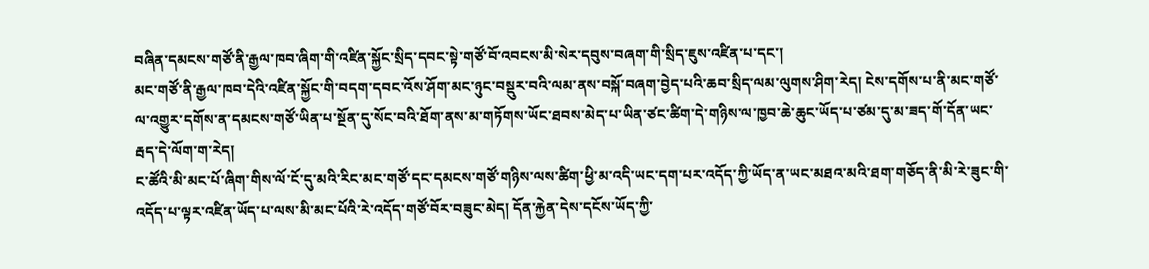བཞིན་དམངས་གཙོ་ནི་རྒྱལ་ཁབ་ཞིག་གི་འཛིན་སྐྱོང་སྲིད་དབང་སྟེ་གཙོ་བོ་འབངས་མི་སེར་དབུས་བཞག་གི་སྲིད་ཇུས་འཛིན་པ་དང་།
མང་གཙོ་ནི་རྒྱལ་ཁབ་དེའི་འཛིན་སྐྱོང་གི་བདག་དབང་འོས་ཤོག་མང་ཉུང་བསྡུར་བའི་ལམ་ནས་བསྐོ་བཞག་བྱེད་པའི་ཆབ་སྲིད་ལམ་ལུགས་ཤིག་རེད། ངེས་དགོས་པ་ནི་མང་གཙོ་ལ་འགྱུར་དགོས་ན་དམངས་གཙོ་ཡིན་པ་སྔོན་དུ་སོང་བའི་ཐོག་ནས་མ་གཏོགས་ཡོང་ཐབས་མེད་པ་ཡིན་ཙང་ཚིག་དེ་གཉིས་ལ་ཁྱབ་ཆེ་ཆུང་ཡོད་པ་ཙམ་དུ་མ་ཟད་གོ་དོན་ཡང་རྦད་དེ་ལོག་ག་རེད།
ང་ཚོའི་མི་མང་པོ་ཞིག་གིས་ལོ་ངོ་དུ་མའི་རིང་མང་གཙོ་དང་དམངས་གཙོ་གཉིས་ལས་ཚིག་ཕྱི་མ་འདི་ཡང་དག་པར་འདོད་ཀྱི་ཡོད་ན་ཡང་མཐའ་མའི་ཐག་གཅོད་ནི་མི་རེ་ཟུང་གི་འདོད་པ་ལྟར་འཛིན་ཡོད་པ་ལས་མི་མང་པོའི་རེ་འདོད་གཙོ་བོར་བཟུང་མེད། དོན་རྐྱེན་དེས་དངོས་ཡོད་ཀྱི་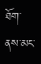ཐོག་ནས་མང་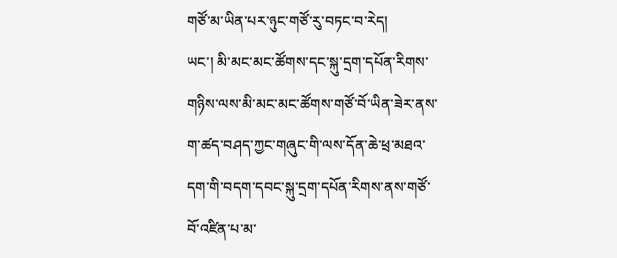གཙོ་མ་ཡིན་པར་ཉུང་གཙོ་རུ་བཏང་བ་རེད།
ཡང་། མི་མང་མང་ཚོགས་དང་སྐུ་དྲག་དཔོན་རིགས་གཉིས་ལས་མི་མང་མང་ཚོགས་གཙོ་བོ་ཡིན་ཟེར་ནས་ག་ཚད་བཤད་ཀྱང་གཞུང་གི་ལས་དོན་ཆེ་ཕྲ་མཐའ་དག་གི་བདག་དབང་སྐུ་དྲག་དཔོན་རིགས་ནས་གཙོ་བོ་འཛིན་པ་མ་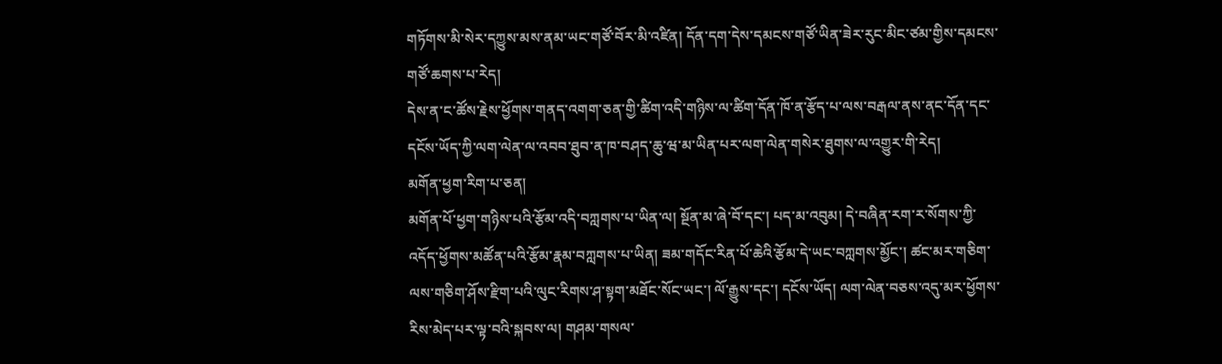གཏོགས་མི་སེར་དཀྱུས་མས་ནམ་ཡང་གཙོ་བོར་མི་འཛིན། དོན་དག་དེས་དམངས་གཙོ་ཡིན་ཟེར་རུང་མིང་ཙམ་གྱིས་དམངས་གཙོ་ཆགས་པ་རེད།
དེས་ན་ང་ཚོས་རྗེས་ཕྱོགས་གནད་འགག་ཅན་གྱི་ཚིག་འདི་གཉིས་ལ་ཚིག་དོན་ཁོ་ན་རྩོད་པ་ལས་བརྒལ་ནས་ནང་དོན་དང་དངོས་ཡོད་ཀྱི་ལག་ལེན་ལ་འབབ་ཐུབ་ན་ཁ་བཤད་ཆུ་ཝ་མ་ཡིན་པར་ལག་ལེན་གསེར་ཐུགས་ལ་འགྱུར་གི་རེད།
མགོན་ཕྱག་རིག་པ་ཅན།
མགོན་པོ་ཕྱག་གཉིས་པའི་རྩོམ་འདི་བཀླགས་པ་ཡིན་ལ། སྔོན་མ་ཞེ་བོ་དང་། པད་མ་འབུམ། དེ་བཞིན་རག་ར་སོགས་ཀྱི་འདོད་ཕྱོགས་མཚོན་པའི་རྩོམ་རྣམ་བཀླགས་པ་ཡིན། ཟམ་གདོང་རིན་པོ་ཆེའི་རྩོམ་དེ་ཡང་བཀླགས་མྱོང་། ཚང་མར་གཅིག་ལས་གཅིག་ཤོས་རྫིག་པའི་ལུང་རིགས་ཤ་སྟག་མཐོང་སོང་ཡང་། ལོ་རྒྱུས་དང་། དངོས་ཡོད། ལག་ལེན་བཅས་འདུ་མར་ཕྱོགས་རིས་མེད་པར་ལྟ་བའི་སྐབས་ལ། གཤམ་གསལ་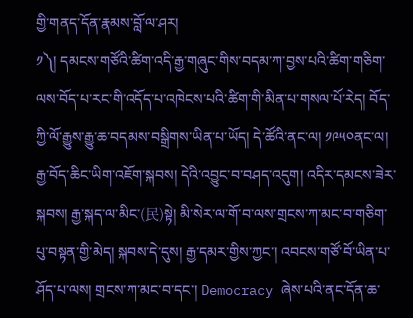གྱི་གནད་དོན་རྣམས་བློ་ལ་ཤར།
༡༽། དམངས་གཙོའི་ཚིག་འདི་རྒྱ་གཞུང་གིས་བདམ་ཀ་བྱས་པའི་ཚིག་གཅིག་ལས་བོད་པ་རང་གི་འདོད་པ་འཁེངས་པའི་ཚིག་གི་མིན་པ་གསལ་པོ་རེད། བོད་ཀྱི་ལོ་རྒྱུས་རྒྱུ་ཆ་བདམས་བསྒྲིགས་ཡིན་པ་ཡོད། དེ་ཚོའི་ནང་ལ། ༡༩༥༠ནང་ལ། རྒྱ་བོད་ཆིང་ཡིག་འཇོག་སྐབས། དེའི་འབྱུང་བ་བཤད་འདུག། འདིར་དམངས་ཟེར་སྐབས། རྒྱ་སྐད་ལ་མིང་(民)སྟེ། མི་སེར་ལ་གོ་བ་ལས་གྲངས་ཀ་མང་བ་གཅིག་པུ་བསྟན་གྱི་མེད། སྐབས་དེ་དུས། རྒྱ་དམར་གྱིས་ཀྱང་། འབངས་གཙོ་བོ་ཡིན་པ་ཤོད་པ་ལས། གྲངས་ཀ་མང་བ་དང་། Democracy ཞེས་པའི་ནང་དོན་ཆ་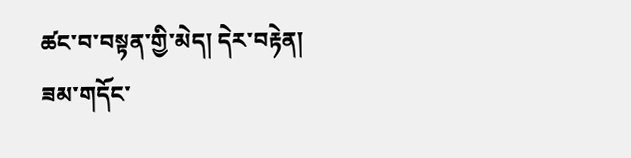ཚང་བ་བསྟན་གྱི་མེད། དེར་བརྟེན། ཟམ་གདོང་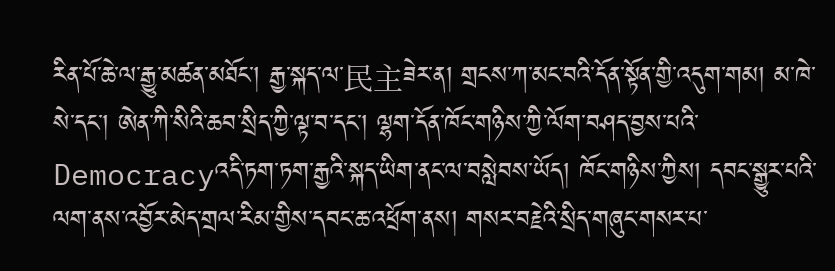རིན་པོ་ཆེ་ལ་རྒྱུ་མཚན་མཐོང་། རྒྱ་སྐད་ལ་民主ཟེར་ན། གྲངས་ཀ་མང་བའི་དོན་སྟོན་གྱི་འདུག་གམ། མ་ཁེ་སེ་དང་། ཨེན་ཀི་སིའི་ཆབ་སྲིད་ཀྱི་ལྟ་བ་དང་། ལྷག་དོན་ཁོང་གཉིས་ཀྱི་ལོག་བཤད་བྱས་པའི་Democracyའདི་ཏག་ཏག་རྒྱའི་སྐད་ཡིག་ནང་ལ་བསླེབས་ཡོད། ཁོང་གཉིས་ཀྱིས། དབང་སྒྱུར་པའི་ལག་ནས་འབྱོར་མེད་གྲལ་རིམ་གྱིས་དབང་ཆ་འཕྲོག་ནས། གསར་བརྗེའི་སྲིད་གཞུང་གསར་པ་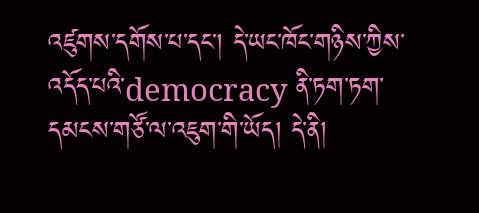འཛུགས་དགོས་པ་དང་། དེ་ཡང་ཁོང་གཉིས་ཀྱིས་འདོད་པའི་democracy ནི་ཏག་ཏག་དམངས་གཙོ་ལ་འཇུག་གི་ཡོད། དེ་ནི།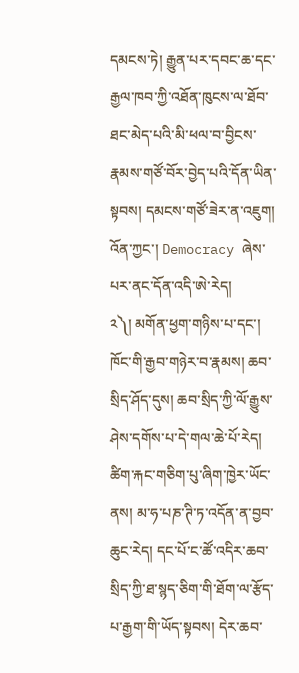དམངས་ཏེ། རྒྱུན་པར་དབང་ཆ་དང་རྒྱལ་ཁབ་ཀྱི་འཐོན་ཁུངས་ལ་ཐོབ་ཐང་མེད་པའི་མི་ཕལ་བ་བྱིངས་རྣམས་གཙོ་བོར་བྱེད་པའི་དོན་ཡིན་སྟབས། དམངས་གཙོ་ཟེར་ན་འཇུག། འོན་ཀྱང་། Democracy ཞེས་པར་ནང་དོན་འདི་ཨེ་རེད།
༢༽། མགོན་ཕྱག་གཉིས་པ་དང་། ཁོང་གི་རྒྱབ་གཉེར་བ་རྣམས། ཆབ་སྲིད་ཤོད་དུས། ཆབ་སྲིད་ཀྱི་ལོ་རྒྱུས་ཤེས་དགོས་པ་དེ་གལ་ཆེ་པོ་རེད། ཚིག་རྐང་གཅིག་པུ་ཞིག་ཁྱེར་ཡོང་ནས། མ་ཧ་པཎ་ཊི་ཏ་འདོན་ན་བྱབ་ཆུང་རེད། དང་པོ་ང་ཚོ་འདིར་ཆབ་སྲིད་ཀྱི་ཐ་སྙད་ཅིག་གི་ཐོག་ལ་རྩོད་པ་རྒྱག་གི་ཡོད་སྟབས། དེར་ཆབ་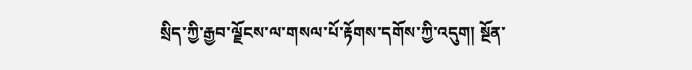སྲིད་ཀྱི་རྒྱབ་ལྗོངས་ལ་གསལ་པོ་རྟོགས་དགོས་ཀྱི་འདུག། སྔོན་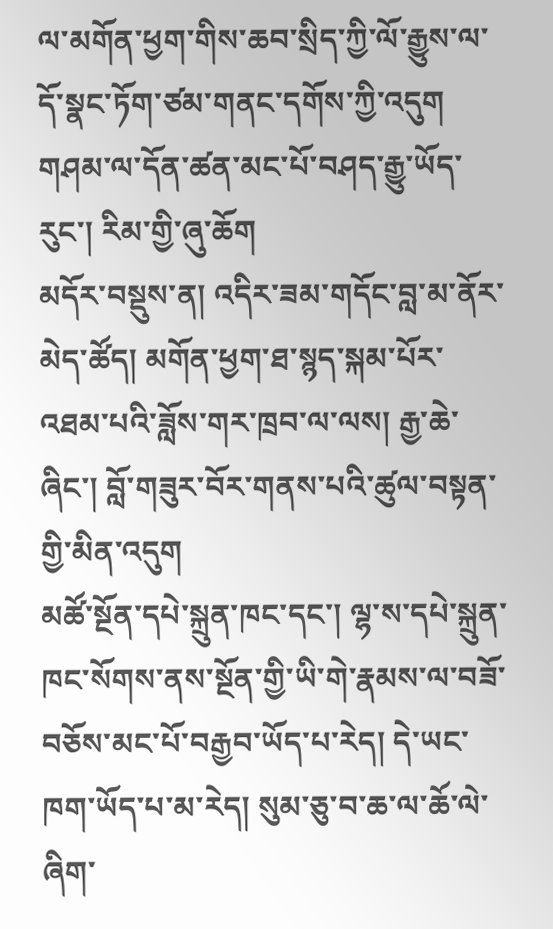ལ་མགོན་ཕྱག་གིས་ཆབ་སྲིད་ཀྱི་ལོ་རྒྱུས་ལ་དོ་སྣང་ཏོག་ཙམ་གནང་དགོས་ཀྱི་འདུག
གཤམ་ལ་དོན་ཚན་མང་པོ་བཤད་རྒྱུ་ཡོད་རུང་། རིམ་གྱི་ཞུ་ཆོག
མདོར་བསྡུས་ན། འདིར་ཟམ་གདོང་བླ་མ་ནོར་མེད་ཚོད། མགོན་ཕྱག་ཐ་སྙད་སྐམ་པོར་
འཐམ་པའི་ཟློས་གར་ཁྲབ་ལ་ལས། རྒྱ་ཆེ་ཞིང་། བློ་གཟུར་བོར་གནས་པའི་ཚུལ་བསྟན་གྱི་མིན་འདུག
མཚོ་སྔོན་དཔེ་སྐྲུན་ཁང་དང་། ལྷ་ས་དཔེ་སྐྲུན་ཁང་སོགས་ནས་སྔོན་གྱི་ཡི་གེ་རྣམས་ལ་བཟོ་བཅོས་མང་པོ་བརྒྱབ་ཡོད་པ་རེད། དེ་ཡང་ཁག་ཡོད་པ་མ་རེད། སུམ་ཅུ་བ་ཆ་ལ་ཆོ་ལེ་ཞིག་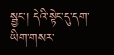སྦྱང་། དེའི་སྟེང་དུ་དག་ཡིག་གསར་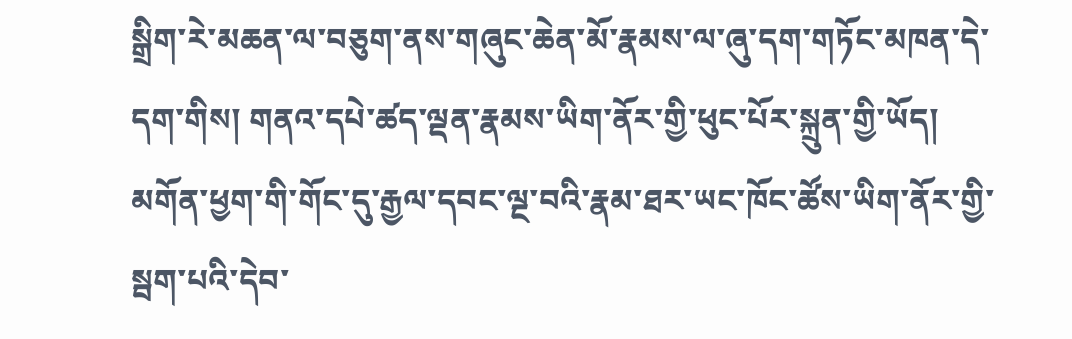སྒྲིག་རེ་མཆན་ལ་བཅུག་ནས་གཞུང་ཆེན་མོ་རྣམས་ལ་ཞུ་དག་གཏོང་མཁན་དེ་དག་གིས། གནའ་དཔེ་ཚད་ལྡན་རྣམས་ཡིག་ནོར་གྱི་ཕུང་པོར་སྐྲུན་གྱི་ཡོད། མགོན་ཕྱག་གི་གོང་དུ་རྒྱལ་དབང་ལྔ་བའི་རྣམ་ཐར་ཡང་ཁོང་ཚོས་ཡིག་ནོར་གྱི་སྦག་པའི་དེབ་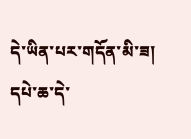དེ་ཡིན་པར་གདོན་མི་ཟ། དཔེ་ཆ་དེ་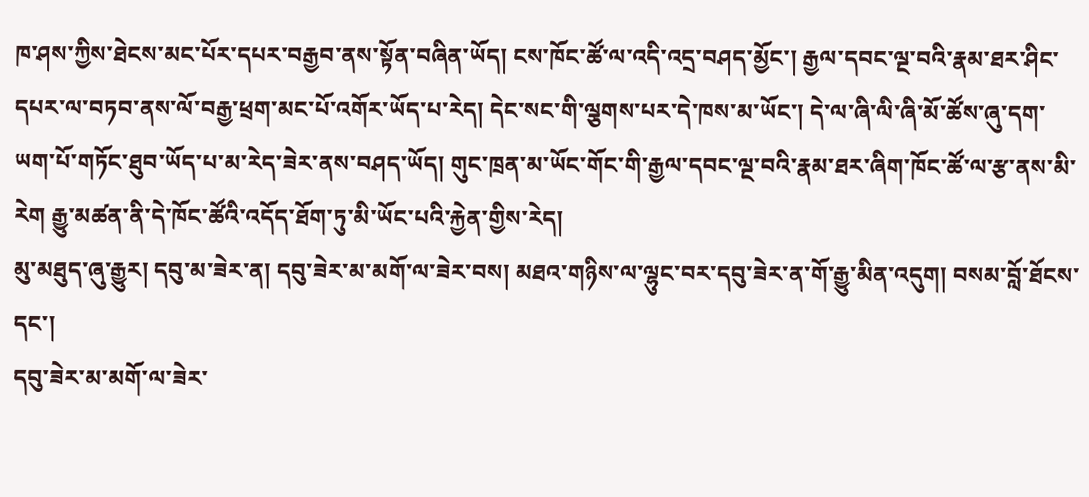ཁ་ཤས་ཀྱིས་ཐེངས་མང་པོར་དཔར་བརྒྱབ་ནས་སྟོན་བཞིན་ཡོད། ངས་ཁོང་ཚོ་ལ་འདི་འདྲ་བཤད་མྱོང་། རྒྱལ་དབང་ལྔ་བའི་རྣམ་ཐར་ཤིང་དཔར་ལ་བཏབ་ནས་ལོ་བརྒྱ་ཕྲག་མང་པོ་འགོར་ཡོད་པ་རེད། དེང་སང་གི་ལྕགས་པར་དེ་ཁས་མ་ཡོང་། དེ་ལ་ཞི་ལི་ཞི་མོ་ཚོས་ཞུ་དག་ཡག་པོ་གཏོང་ཐུབ་ཡོད་པ་མ་རེད་ཟེར་ནས་བཤད་ཡོད། གུང་ཁྲན་མ་ཡོང་གོང་གི་རྒྱལ་དབང་ལྔ་བའི་རྣམ་ཐར་ཞིག་ཁོང་ཚོ་ལ་རྩ་ནས་མི་རེག རྒྱུ་མཚན་ནི་དེ་ཁོང་ཚོའི་འདོད་ཐོག་ཏུ་མི་ཡོང་པའི་རྐྱེན་གྱིས་རེད།
མུ་མཐུད་ཞུ་རྒྱུར། དབུ་མ་ཟེར་ན། དབུ་ཟེར་མ་མགོ་ལ་ཟེར་བས། མཐའ་གཉིས་ལ་ལྷུང་བར་དབུ་ཟེར་ན་གོ་རྒྱུ་མིན་འདུག། བསམ་བློ་ཐོངས་དང་།
དབུ་ཟེར་མ་མགོ་ལ་ཟེར་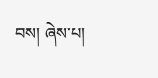བས། ཞེས་པ།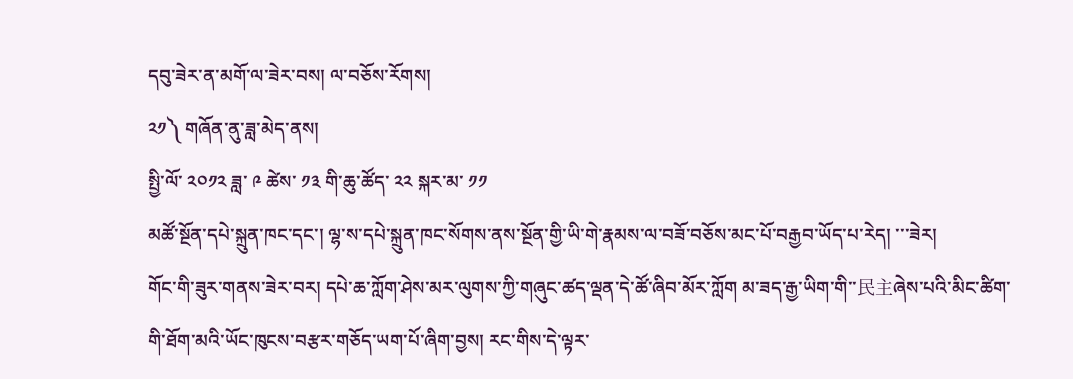དབུ་ཟེར་ན་མགོ་ལ་ཟེར་བས། ལ་བཅོས་རོགས།
༢༡༽ གཞོན་ནུ་ཟླ་མེད་ནས།
སྤྱི་ལོ་ ༢༠༡༢ ཟླ་ ༩ ཚེས་ ༡༣ གི་ཆུ་ཚོད་ ༢༢ སྐར་མ་ ༡༡
མཚོ་སྔོན་དཔེ་སྐྲུན་ཁང་དང་། ལྷ་ས་དཔེ་སྐྲུན་ཁང་སོགས་ནས་སྔོན་གྱི་ཡི་གེ་རྣམས་ལ་བཟོ་བཅོས་མང་པོ་བརྒྱབ་ཡོད་པ་རེད། ་་་ཟེར།
གོང་གི་ཟུར་གནས་ཟེར་བར། དཔེ་ཆ་ཀློག་ཤེས་མར་ལུགས་ཀྱི་གཞུང་ཚད་ལྡན་དེ་ཚོ་ཞིབ་མོར་ཀློག མ་ཟད་རྒྱ་ཡིག་གི་་民主ཞེས་པའི་མིང་ཚིག་གི་ཐོག་མའི་ཡོང་ཁུངས་བརྩར་གཅོད་ཡག་པོ་ཞིག་བྱས། རང་གིས་དེ་ལྟར་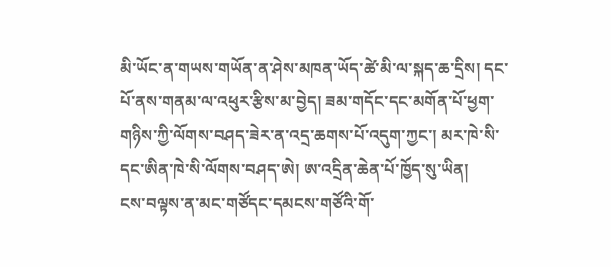མི་ཡོང་ན་གཡས་གཡོན་ན་ཤེས་མཁན་ཡོད་ཚེ་མི་ལ་སྐད་ཆ་དྲིས། དང་པོ་ནས་གནམ་ལ་འཕུར་རྩིས་མ་བྱེད། ཟམ་གདོང་དང་མགོན་པོ་ཕྱག་གཉིས་ཀྱི་ལོགས་བཤད་ཟེར་ན་འདྲ་ཆགས་པོ་འདུག་ཀྱང་། མར་ཁེ་སི་དང་ཨིན་ཁེ་སི་ལོགས་བཤད་ཨེ། ཨ་འདྲིན་ཆེན་པོ་ཁྱོད་སུ་ཡིན།
ངས་བལྟས་ན་མང་གཙོདང་དམངས་གཙོའི་གོ་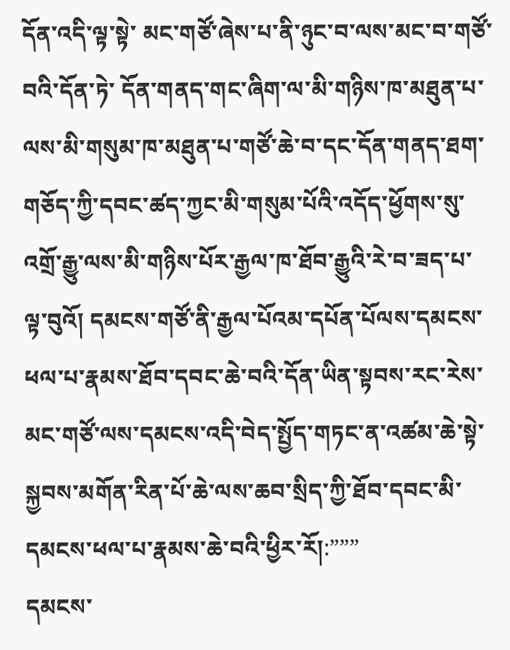དོན་འདི་ལྟ་སྟེ་ མང་གཙོ་ཞེས་པ་ནི་ཉུང་བ་ལས་མང་བ་གཙོ་བའི་དོན་ཏེ་ དོན་གནད་གང་ཞིག་ལ་མི་གཉིས་ཁ་མཐུན་པ་ལས་མི་གསུམ་ཁ་མཐུན་པ་གཙོ་ཆེ་བ་དང་དོན་གནད་ཐག་གཅོད་ཀྱི་དབང་ཚད་ཀྱང་མི་གསུམ་པོའི་འདོད་ཕྱོགས་སུ་འགྲོ་རྒྱུ་ལས་མི་གཉིས་པོར་རྒྱལ་ཁ་ཐོབ་རྒྱུའི་རེ་བ་ཟད་པ་ལྟ་བུའོ། དམངས་གཙོ་ནི་རྒྱལ་པོའམ་དཔོན་པོལས་དམངས་ཕལ་པ་རྣམས་ཐོབ་དབང་ཆེ་བའི་དོན་ཡིན་སྟབས་རང་རེས་མང་གཙོ་ལས་དམངས་འདི་བེད་སྤྱོད་གཏང་ན་འཚམ་ཆེ་སྟེ་སྐྱབས་མགོན་རིན་པོ་ཆེ་ལས་ཆབ་སྲིད་ཀྱི་ཐོབ་དབང་མི་དམངས་ཕལ་པ་རྣམས་ཆེ་བའི་ཕྱིར་རོ།:”””
དམངས་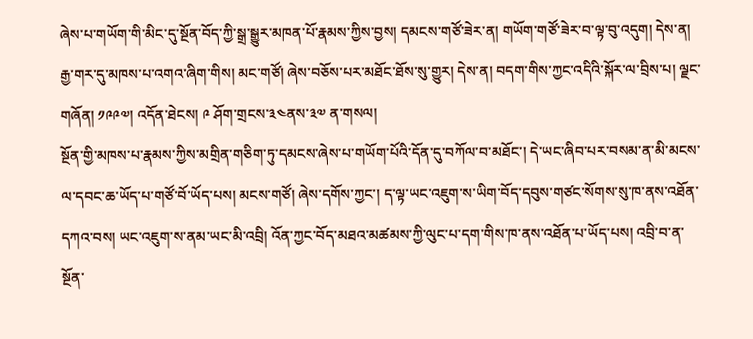ཞེས་པ་གཡོག་གི་མིང་དུ་སྔོན་བོད་ཀྱི་སྒྲ་སྒྱུར་མཁན་པོ་རྣམས་ཀྱིས་བྱས། དམངས་གཙོ་ཟེར་ན། གཡོག་གཙོ་ཟེར་བ་ལྟ་བུ་འདུག། དེས་ན། རྒྱ་གར་དུ་མཁས་པ་འགའ་ཞིག་གིས། མང་གཙོ། ཞེས་བཅོས་པར་མཐོང་ཐོས་སུ་གྱུར། དེས་ན། བདག་གིས་ཀྱང་འདིའི་སྐོར་ལ་བྲིས་པ། ལྗང་གཞོན། ༡༩༩༧། འདོན་ཐེངས། ༩ ཤོག་གྲངས་༣༤ནས་༣༧ ན་གསལ།
སྔོན་གྱི་མཁས་པ་རྣམས་ཀྱིས་མགྲིན་གཅིག་ཏུ་དམངས་ཞེས་པ་གཡོག་པོའི་དོན་དུ་བཀོལ་བ་མཐོང་། དེ་ཡང་ཞིབ་པར་བསམ་ན་མི་མངས་ལ་དབང་ཆ་ཡོད་པ་གཙོ་བོ་ཡོད་པས། མངས་གཙོ། ཞེས་དགོས་ཀྱང་། ད་ལྟ་ཡང་འཇུག་ས་ཡིག་བོད་དབུས་གཙང་སོགས་སུ་ཁ་ནས་འཐོན་དཀའ་བས། ཡང་འཇུག་ས་ནམ་ཡང་མི་འབྲི། འོན་ཀྱང་བོད་མཐའ་མཚམས་ཀྱི་ལུང་པ་དག་གིས་ཁ་ནས་འཐོན་པ་ཡོད་པས། འབྲི་བ་ན་སྔོན་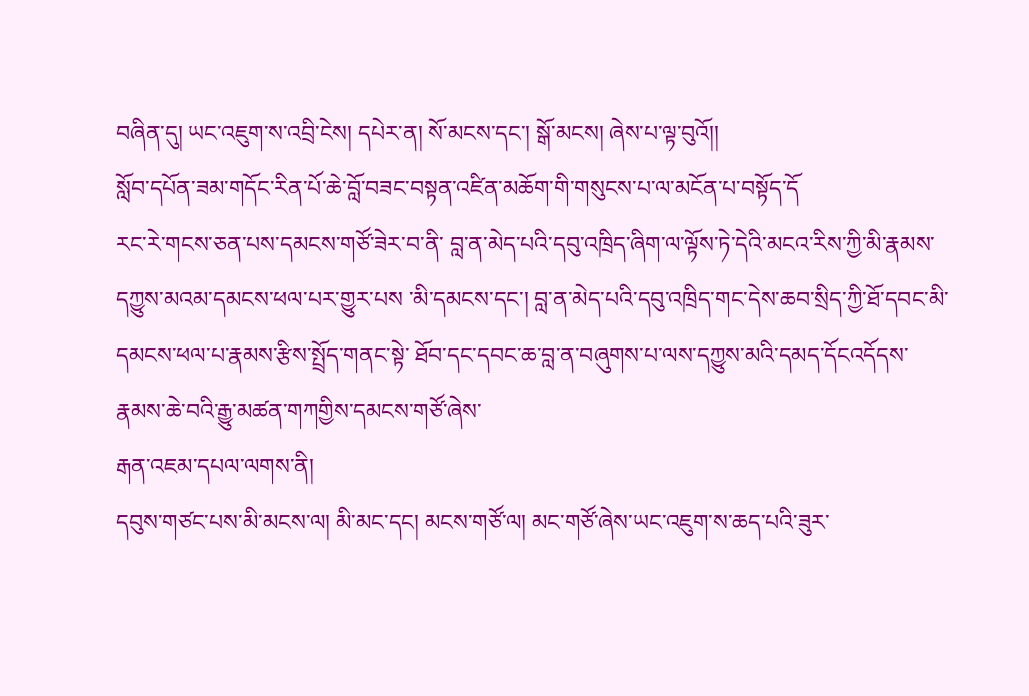བཞིན་དུ། ཡང་འཇུག་ས་འབྲི་ངེས། དཔེར་ན། སོ་མངས་དང་། སྒོ་མངས། ཞེས་པ་ལྟ་བུའོ།།
སློབ་དཔོན་ཟམ་གདོང་རིན་པོ་ཆེ་བློ་བཟང་བསྟན་འཛིན་མཆོག་གི་གསུངས་པ་ལ་མངོན་པ་བསྟོད་དོ
རང་རེ་གངས་ཅན་པས་དམངས་གཙོ་ཟེར་བ་ནི་ བླ་ན་མེད་པའི་དབུ་འཁྲིད་ཞིག་ལ་ལྟོས་ཏེ་དེའི་མངའ་རིས་ཀྱི་མི་རྣམས་དཀྱུས་མའམ་དམངས་ཕལ་པར་གྱུར་པས ་མི་དམངས་དང་། བླ་ན་མེད་པའི་དབུ་འཁྲིད་གང་དེས་ཆབ་སྲིད་ཀྱི་ཐོ་དབང་མི་དམངས་ཕལ་པ་རྣམས་རྩིས་སྤྲོད་གནང་སྟེ་ ཐོབ་དང་དབང་ཆ་བླ་ན་བཞུགས་པ་ལས་དཀྱུས་མའི་དམད་དོངའདོདས་རྣམས་ཆེ་བའི་རྒྱུ་མཚན་གཀགྱིས་དམངས་གཙོ་ཞེས་
རྒན་འཇམ་དཔལ་ལགས་ནི།
དབུས་གཙང་པས་མི་མངས་ལ། མི་མང་དང། མངས་གཙོ་ལ། མང་གཙོ་ཞེས་ཡང་འཇུག་ས་ཆད་པའི་ཟུར་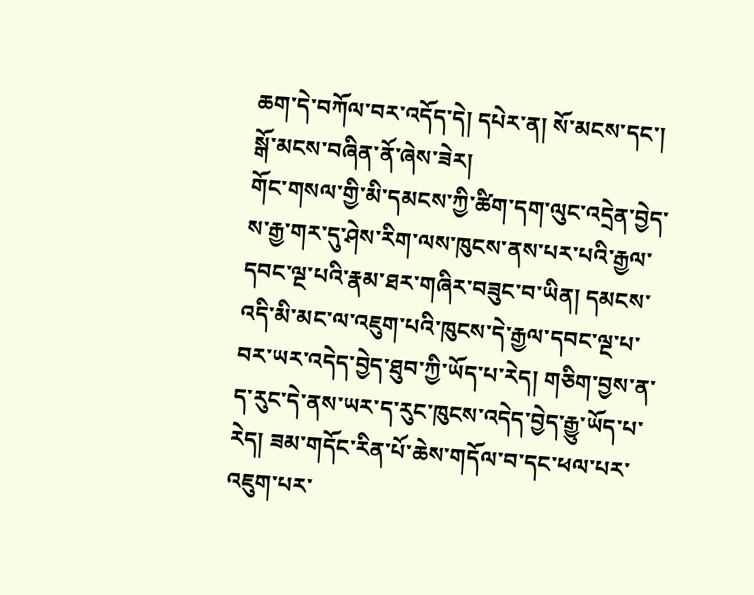ཆག་དེ་བཀོལ་བར་འདོད་དེ། དཔེར་ན། སོ་མངས་དང་། སྒོ་མངས་བཞིན་ནོ་ཞེས་ཟེར།
གོང་གསལ་གྱི་མི་དམངས་ཀྱི་ཚིག་དག་ལུང་འདྲེན་བྱེད་ས་རྒྱ་གར་དུ་ཤེས་རིག་ལས་ཁུངས་ནས་པར་པའི་རྒྱལ་དབང་ལྔ་པའི་རྣམ་ཐར་གཞིར་བཟུང་བ་ཡིན། དམངས་འདི་མི་མང་ལ་འཇུག་པའི་ཁུངས་དེ་རྒྱལ་དབང་ལྔ་པ་བར་ཡར་འདེད་བྱེད་ཐུབ་ཀྱི་ཡོད་པ་རེད། གཅིག་བྱས་ན་ད་རུང་དེ་ནས་ཡར་ད་རུང་ཁུངས་འདེད་བྱེད་རྒྱུ་ཡོད་པ་རེད། ཟམ་གདོང་རིན་པོ་ཆེས་གདོལ་བ་དང་ཕལ་པར་འཇུག་པར་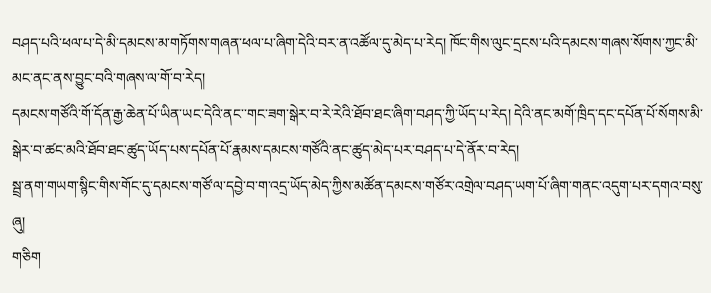བཤད་པའི་ཕལ་པ་དེ་མི་དམངས་མ་གཏོགས་གཞན་ཕལ་པ་ཞིག་དེའི་བར་ན་འཚོལ་དུ་མེད་པ་རེད། ཁོང་གིས་ལུང་དྲངས་པའི་དམངས་གཞས་སོགས་ཀྱང་མི་མང་ནང་ནས་བྱུང་བའི་གཞས་ལ་གོ་བ་རེད།
དམངས་གཙོའི་གོ་དོན་རྒྱ་ཆེན་པོ་ཡིན་ཡང་དེའི་ནང་་གང་ཟག་སྒེར་བ་རེ་རེའི་ཐོབ་ཐང་ཞིག་བཤད་ཀྱི་ཡོད་པ་རེད། དེའི་ནང་མགོ་ཁྲིད་དང་དཔོན་པོ་སོགས་མི་སྒེར་བ་ཚང་མའི་ཐོབ་ཐང་ཚུད་ཡོད་པས་དཔོན་པོ་རྣམས་དམངས་གཙོའི་ནང་ཚུད་མེད་པར་བཤད་པ་དེ་ནོར་བ་རེད།
སྦྲ་ནག་གཡག་སྙིང་གིས་གོང་དུ་དམངས་གཙོ་ལ་དབྱེ་བ་ག་འདྲ་ཡོད་མེད་ཀྱིས་མཚོན་དམངས་གཙོར་འགྲེལ་བཤད་ཡག་པོ་ཞིག་གནང་འདུག་པར་དགའ་བསུ་ཞུ།
གཅིག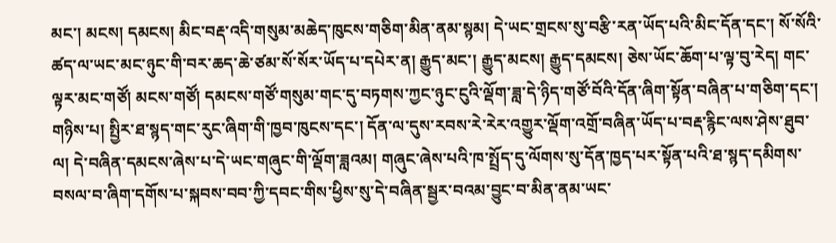མང་། མངས། དམངས། མིང་བརྡ་འདི་གསུམ་མཆེད་ཁུངས་གཅིག་མིན་ནམ་སྙམ། དེ་ཡང་གྲངས་སུ་བརྩི་རན་ཡོད་པའི་མིང་དོན་དང་། སོ་སོའི་ཚད་ལ་ཡང་མང་ཉུང་གི་བར་ཆད་ཆེ་ཙམ་སོ་སོར་ཡོད་པ་དཔེར་ན། རྒྱུད་མང་། རྒྱུད་མངས། རྒྱུད་དམངས། ཅེས་ཡོང་ཆོག་པ་ལྟ་བུ་རེད། གང་ལྟར་མང་གཙོ། མངས་གཙོ། དམངས་གཙོ་གསུམ་གང་དུ་བཏགས་ཀྱང་ཉུང་ངུའི་ལྡོག་ཟླ་དེ་ཉིད་གཙོ་བོའི་དོན་ཞིག་སྟོན་བཞིན་པ་གཅིག་དང་།
གཉིས་པ། སྤྱིར་ཐ་སྙད་གང་རུང་ཞིག་གི་ཁྱབ་ཁུངས་དང་། དོན་ལ་དུས་རབས་རེ་རེར་འགྱུར་ལྡོག་འགྲོ་བཞིན་ཡོད་པ་བརྡ་རྙིང་ལས་ཤེས་ཐུབ་ལ། དེ་བཞིན་དམངས་ཞེས་པ་དེ་ཡང་གཞུང་གི་ལྡོག་ཟླའམ། གཞུང་ཞེས་པའི་ཁ་སྤྲོད་དུ་ལོགས་སུ་དོན་ཁྱད་པར་སྟོན་པའི་ཐ་སྙད་དམིགས་བསལ་བ་ཞིག་དགོས་པ་སྐབས་བབ་ཀྱི་དབང་གིས་ཕྱིས་སུ་དེ་བཞིན་སྦྱར་བའམ་བྱུང་བ་མིན་ནམ་ཡང་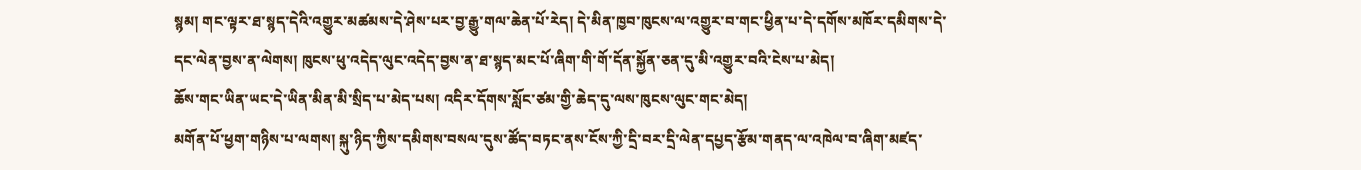སྙམ། གང་ལྟར་ཐ་སྙད་དེའི་འགྱུར་མཚམས་དེ་ཤེས་པར་བྱ་རྒྱུ་གལ་ཆེན་པོ་རེད། དེ་མིན་ཁྱབ་ཁུངས་ལ་འགྱུར་བ་གང་ཕྱིན་པ་དེ་དགོས་མཁོར་དམིགས་དེ་དང་ལེན་བྱས་ན་ལེགས། ཁུངས་ཕུ་འདེད་ལུང་འདེད་བྱས་ན་ཐ་སྙད་མང་པོ་ཞིག་གི་གོ་དོན་སྐྱོན་ཅན་དུ་མི་འགྱུར་བའི་ངེས་པ་མེད།
ཆོས་གང་ཡིན་ཡང་དེ་ཡིན་མིན་མི་སྲིད་པ་མེད་པས། འདིར་དོགས་སློང་ཙམ་གྱི་ཆེད་དུ་ལས་ཁུངས་ལུང་གང་མེད།
མགོན་པོ་ཕྱག་གཉིས་པ་ལགས། སྐུ་ཉིད་ཀྱིས་དམིགས་བསལ་དུས་ཚོད་བཏང་ནས་ངོས་ཀྱི་དྲི་བར་དྲི་ལེན་དཔྱད་རྩོམ་གནད་ལ་འཁེལ་བ་ཞིག་མཛད་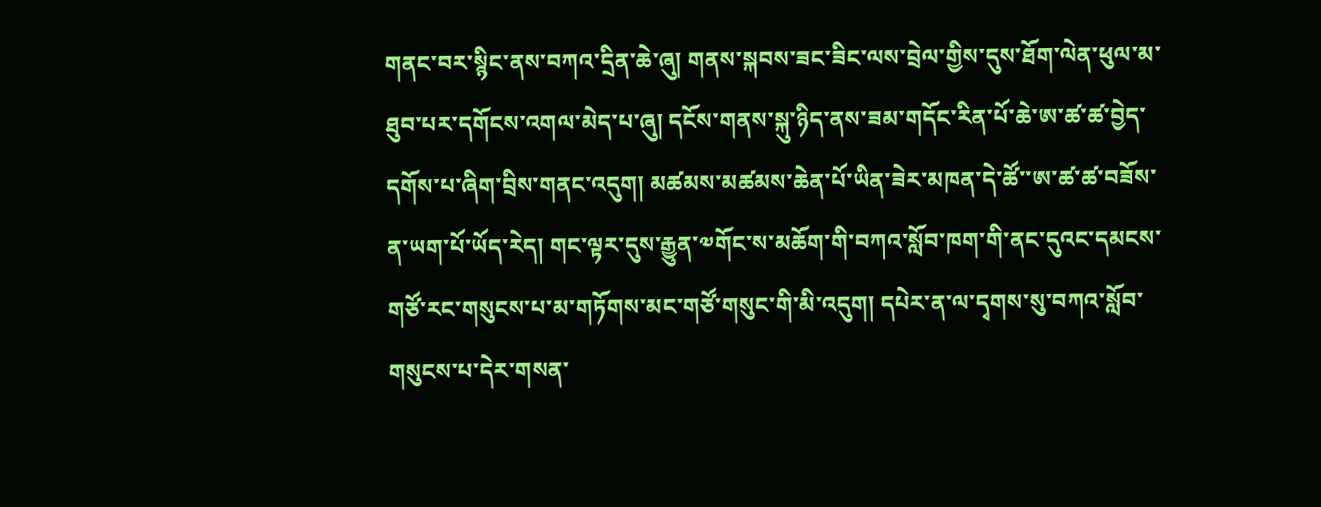གནང་བར་སྙིང་ནས་བཀའ་དྲིན་ཆེ་ཞུ། གནས་སྐབས་ཟང་ཟིང་ལས་བྲེལ་གྱིས་དུས་ཐོག་ལེན་ཕུལ་མ་ཐུབ་པར་དགོངས་འགལ་མེད་པ་ཞུ། དངོས་གནས་སྐུ་ཉིད་ནས་ཟམ་གདོང་རིན་པོ་ཆེ་ཨ་ཚ་ཚ་བྱེད་དགོས་པ་ཞིག་བྲིས་གནང་འདུག། མཚམས་མཚམས་ཆེན་པོ་ཡིན་ཟེར་མཁན་དེ་ཚོ་་ཨ་ཚ་ཚ་བཟོས་ན་ཡག་པོ་ཡོད་རེད། གང་ལྟར་དུས་རྒྱུན་༧གོང་ས་མཆོག་གི་བཀའ་སློབ་ཁག་གི་ནང་དུའང་དམངས་གཙོ་རང་གསུངས་པ་མ་གཏོགས་མང་གཙོ་གསུང་གི་མི་འདུག། དཔེར་ན་ལ་དྭགས་སུ་བཀའ་སློབ་གསུངས་པ་དེར་གསན་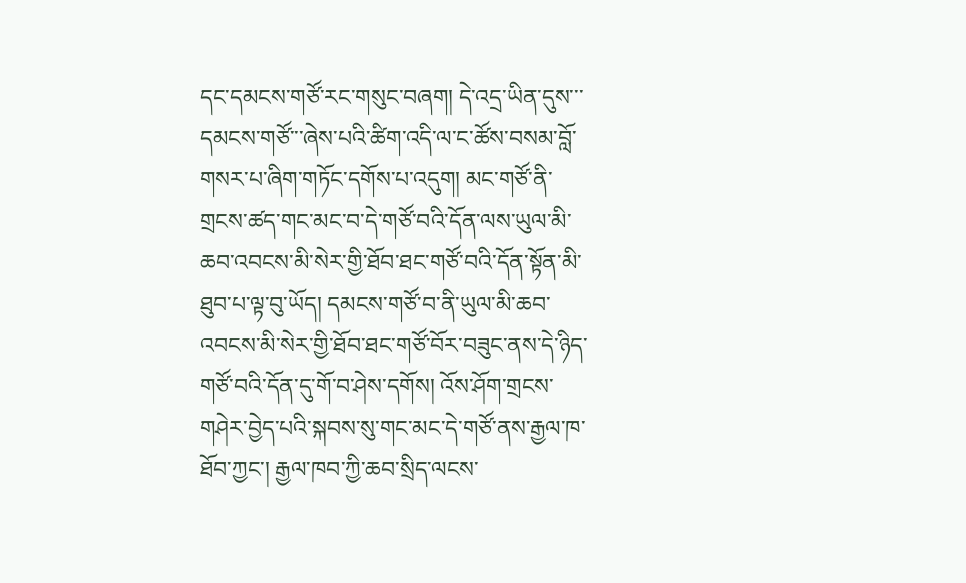དང་དམངས་གཙོ་རང་གསུང་བཞག། དེ་འདྲ་ཡིན་དུས་་་དམངས་གཙོ་་་ཞེས་པའི་ཚིག་འདི་ལ་ང་ཚོས་བསམ་བློ་གསར་པ་ཞིག་གཏོང་དགོས་པ་འདུག། མང་གཙོ་ནི་གྲངས་ཚད་གང་མང་བ་དེ་གཙོ་བའི་དོན་ལས་ཡུལ་མི་ཆབ་འབངས་མི་སེར་གྱི་ཐོབ་ཐང་གཙོ་བའི་དོན་སྟོན་མི་ཐུབ་པ་ལྟ་བུ་ཡོད། དམངས་གཙོ་བ་ནི་ཡུལ་མི་ཆབ་འབངས་མི་སེར་གྱི་ཐོབ་ཐང་གཙོ་བོར་བཟུང་ནས་དེ་ཉིད་གཙོ་བའི་དོན་དུ་གོ་བ་ཤེས་དགོས། འོས་ཤོག་གྲངས་གཤེར་བྱེད་པའི་སྐབས་སུ་གང་མང་དེ་གཙོ་ནས་རྒྱལ་ཁ་ཐོབ་ཀྱང་། རྒྱལ་ཁབ་ཀྱི་ཆབ་སྲིད་ལངས་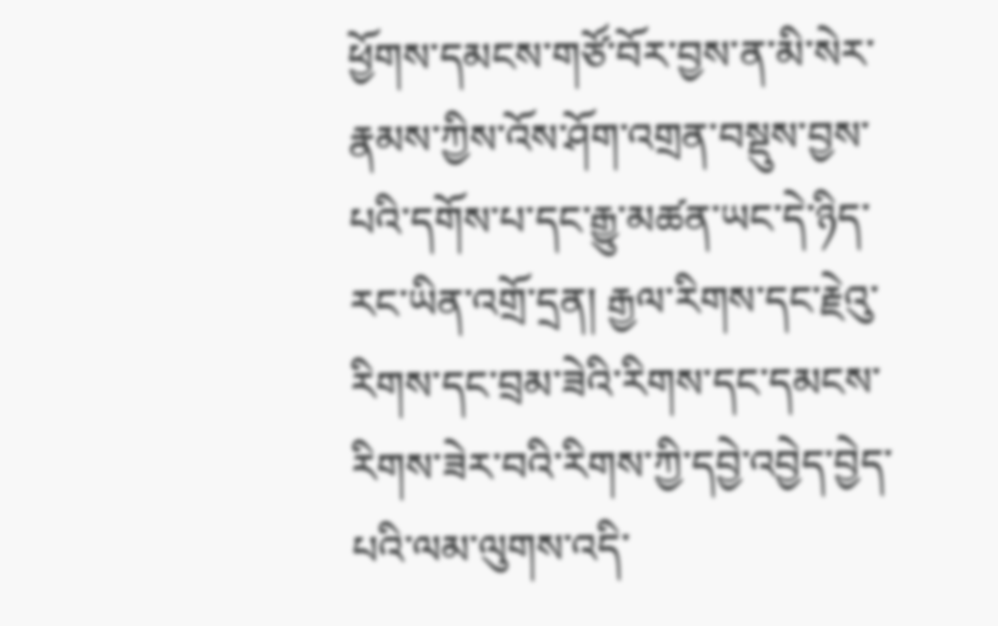ཕྱོགས་དམངས་གཙོ་བོར་བྱས་ན་མི་སེར་རྣམས་ཀྱིས་འོས་ཤོག་འགྲན་བསྡུས་བྱས་པའི་དགོས་པ་དང་རྒྱུ་མཚན་ཡང་དེ་ཉིད་རང་ཡིན་འགྲོ་དྲན། རྒྱལ་རིགས་དང་རྗེའུ་རིགས་དང་བྲམ་ཟེའི་རིགས་དང་དམངས་རིགས་ཟེར་བའི་རིགས་ཀྱི་དབྱེ་འབྱེད་བྱེད་པའི་ལམ་ལུགས་འདི་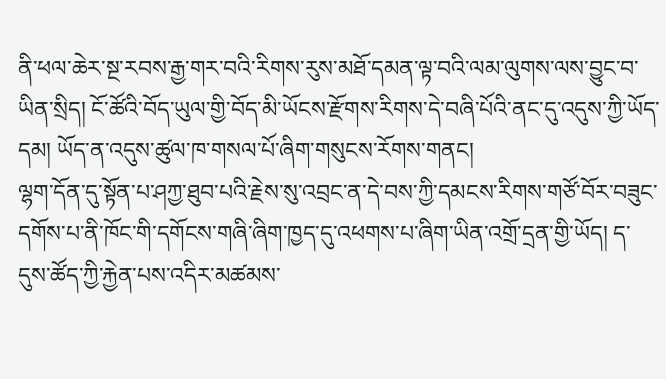ནི་ཕལ་ཆེར་སྔ་རབས་རྒྱ་གར་བའི་རིགས་རུས་མཐོ་དམན་ལྟ་བའི་ལམ་ལུགས་ལས་བྱུང་བ་ཡིན་སྲིད། ངོ་ཚོའི་བོད་ཡུལ་གྱི་བོད་མི་ཡོངས་རྫོགས་རིགས་དེ་བཞི་པོའི་ནང་དུ་འདུས་ཀྱི་ཡོད་དམ། ཡོད་ན་འདུས་ཚུལ་ཁ་གསལ་པོ་ཞིག་གསུངས་རོགས་གནང།
ལྷག་དོན་དུ་སྟོན་པ་ཤཀྱ་ཐུབ་པའི་རྗེས་སུ་འབྲང་ན་དེ་བས་ཀྱི་དམངས་རིགས་གཙོ་བོར་བཟུང་དགོས་པ་ནི་ཁོང་གི་དགོངས་གཞི་ཞིག་ཁྱད་དུ་འཕགས་པ་ཞིག་ཡིན་འགྲོ་དྲན་གྱི་ཡོད། ད་དུས་ཚོད་ཀྱི་རྐྱེན་པས་འདིར་མཚམས་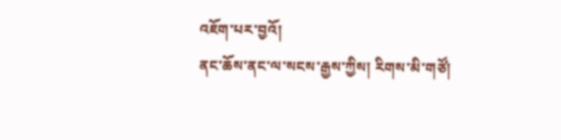འཇོག་པར་བྱའོ།
ནང་ཆོས་ནང་ལ་སངས་རྒྱས་ཀྱིས། རིགས་མི་གཙོ།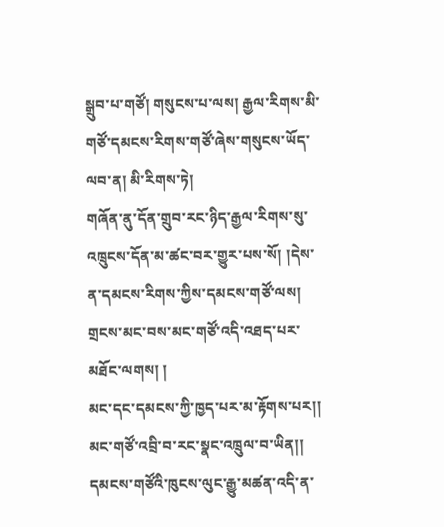སྒྲུབ་པ་གཙོ། གསུངས་པ་ལས། རྒྱལ་རིགས་མི་གཙོ་དམངས་རིགས་གཙོ་ཞེས་གསུངས་ཡོད་ལབ་ན། མི་རིགས་ཏེ།
གཞོན་ནུ་དོན་གྲུབ་རང་ཉིད་རྒྱལ་རིགས་སུ་འཁྲུངས་དོན་མ་ཚང་བར་གྱུར་པས་སོ། །དེས་ན་དམངས་རིགས་ཀྱིས་དམངས་གཙོ་ལས། གྲངས་མང་བས་མང་གཙོ་འདི་འཐད་པར་མཐོང་ལགས། །
མང་དང་དམངས་ཀྱི་ཁྱད་པར་མ་རྟོགས་པར།།
མང་གཙོ་འབྲི་བ་རང་སྣང་འཁྲུལ་བ་ཡིན།།
དམངས་གཙོའི་ཁུངས་ལུང་རྒྱུ་མཚན་འདི་ན་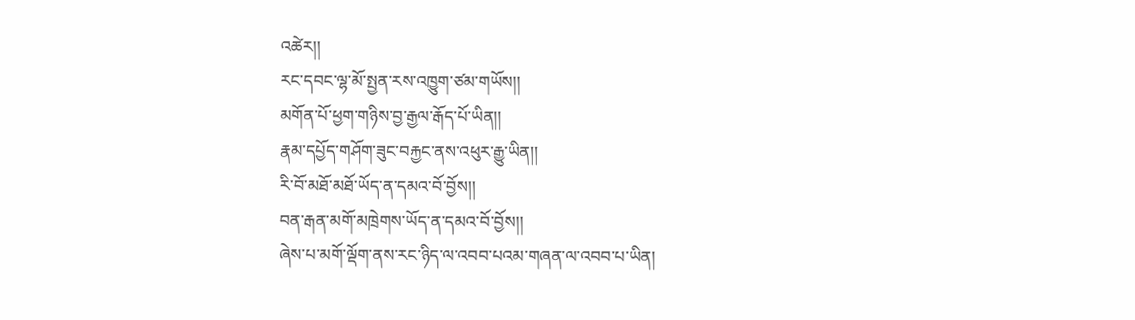འཚེར།།
རང་དབང་ལྷ་མོ་སྤྱན་རས་འཁྱུག་ཙམ་གཡོས།།
མགོན་པོ་ཕྱག་གཉིས་བྱ་རྒྱལ་རྒོད་པོ་ཡིན།།
རྣམ་དཔྱོད་གཤོག་ཟུང་བརྐྱང་ནས་འཕུར་རྒྱུ་ཡིན།།
རི་བོ་མཐོ་མཐོ་ཡོད་ན་དམའ་བོ་བྱོས།།
བན་རྒན་མགོ་མཁྲེགས་ཡོད་ན་དམའ་བོ་བྱོས།།
ཞེས་པ་མགོ་ལྡོག་ནས་རང་ཉིད་ལ་འབབ་པའམ་གཞན་ལ་འབབ་པ་ཡིན།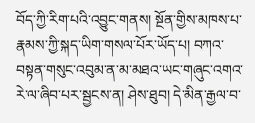བོད་ཀྱི་རིག་པའི་འབྱུང་གནས། སྔོན་གྱིས་མཁས་པ་རྣམས་ཀྱི་སྐད་ཡིག་གསལ་པོར་ཡོད་པ། བཀའ་བསྟན་གསུང་འབུམ་ན་མ་མཐའ་ཡང་གཞུང་འགའ་རེ་ལ་ཞིབ་པར་སྦྱངས་ན། ཤེས་ཐུབ། དེ་མིན་རྒྱལ་བ་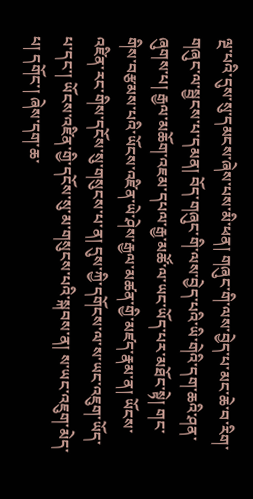ལྔ་པའི་དུས་སུ་དམངས་ཞེས་པས་མི་ཕན། གཞུང་གི་ལས་བྱེད་པ་མང་ཆེ་བ་རིག་གཞུང་ལ་སྦྱངས་པ་དམན། བོད་གཞུང་གི་ལས་བྱེད་པའི་ཡི་གེའི་དག་ཆའི་ཤན་ཞུགས་པ། རྒྱལ་མཆོག་འཇམ་དཔལ་རྒྱ་མཚོ་ལ་ཡང་ཡོད་པར་མཐོང་སྟེ། གང་གིས་བརྩམས་པའི་ཡོངས་འཛིན་ཡེ་ཤེས་རྒྱལ་མཚན་གྱི་མཛད་རྣམ་ན། ཡོངས་འཛིན་རང་གིས་དངོས་སུ་གསུངས་པ་ན། དུས་ཀྱི་དགོངས་ལ་ས་ཡང་འཇུག་ཡོད་པ་དང་། ཡོངས་འཛིན་གྱི་དངོས་སུ་མ་གསུངས་པའི་སྐབས་ན། ས་ཡང་འཇུག་མེད་པ། དགོང་། ཞེས་དག་ཆ་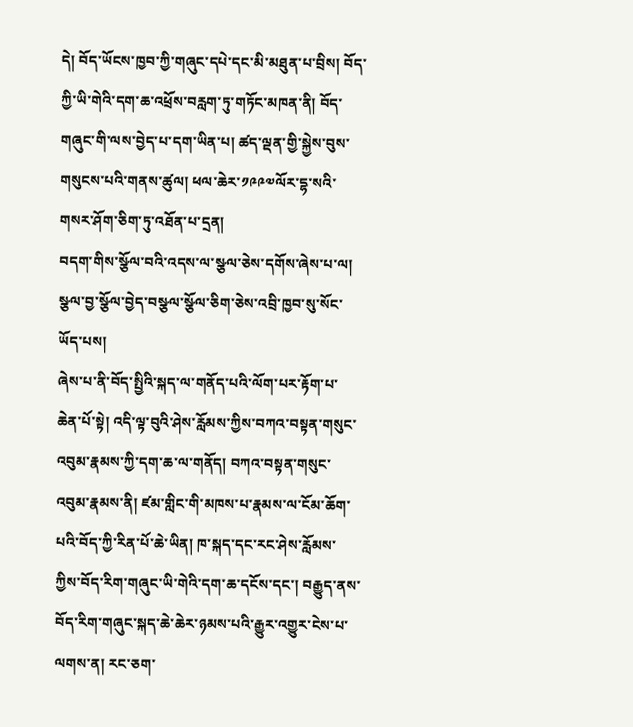དེ། བོད་ཡོངས་ཁྱབ་ཀྱི་གཞུང་དཔེ་དང་མི་མཐུན་པ་བྲིས། བོད་ཀྱི་ཡི་གེའི་དག་ཆ་འཕྲོས་བརླག་ཏུ་གཏོང་མཁན་ནི། བོད་གཞུང་གི་ལས་བྱེད་པ་དག་ཡིན་པ། ཚད་ལྡན་གྱི་སྐྱེས་བུས་གསུངས་པའི་གནས་ཚུལ། ཕལ་ཆེར་༡༩༩༧ལོར་དྷ་སའི་གསར་ཤོག་ཅིག་ཏུ་འཐོན་པ་དྲན།
བདག་གིས་སྩོལ་བའི་འདས་ལ་སྩལ་ཅེས་དགོས་ཞེས་པ་ལ།
སྩལ་བྱ་སྩོལ་བྱེད་བསྩལ་སྩོལ་ཅིག་ཅེས་འབྲི་ཁྱབ་སུ་སོང་ཡོད་པས།
ཞེས་པ་ནི་བོད་སྤྱིའི་སྐད་ལ་གནོད་པའི་ལོག་པར་རྟོག་པ་ཆེན་པོ་སྟེ། འདི་ལྟ་བུའི་ཤེས་རློམས་ཀྱིས་བཀའ་བསྟན་གསུང་འབུམ་རྣམས་ཀྱི་དག་ཆ་ལ་གནོད། བཀའ་བསྟན་གསུང་འབུམ་རྣམས་ནི། ཛམ་གླིང་གི་མཁས་པ་རྣམས་ལ་ངོམ་ཆོག་པའི་བོད་ཀྱི་རིན་པོ་ཆེ་ཡིན། ཁ་སྐད་དང་རང་ཤེས་རློམས་ཀྱིས་བོད་རིག་གཞུང་ཡི་གེའི་དག་ཆ་དངོས་དང་། བརྒྱུད་ནས་བོད་རིག་གཞུང་སྐད་ཆེ་ཆེར་ཉམས་པའི་རྒྱུར་འགྱུར་ངེས་པ་ལགས་ན། རང་ཅག་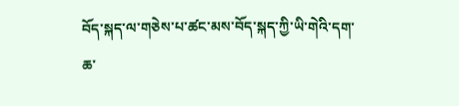བོད་སྐད་ལ་གཅེས་པ་ཚང་མས་བོད་སྐད་ཀྱི་ཡི་གེའི་དག་ཆ་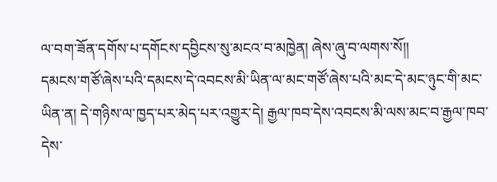ལ་བག་ཟོན་དགོས་པ་དགོངས་དབྱིངས་སུ་མངའ་བ་མཁྱེན། ཞེས་ཞུ་བ་ལགས་སོ།།
དམངས་གཙོ་ཞེས་པའི་དམངས་དེ་འབངས་མི་ཡིན་ལ་མང་གཙོ་ཞེས་པའི་མང་དེ་མང་ཉུང་གི་མང་ཡིན་ན། དེ་གཉིས་ལ་ཁྱད་པར་མེད་པར་འགྱུར་དེ། རྒྱལ་ཁབ་དེས་འབངས་མི་ལས་མང་བ་རྒྱལ་ཁབ་དེས་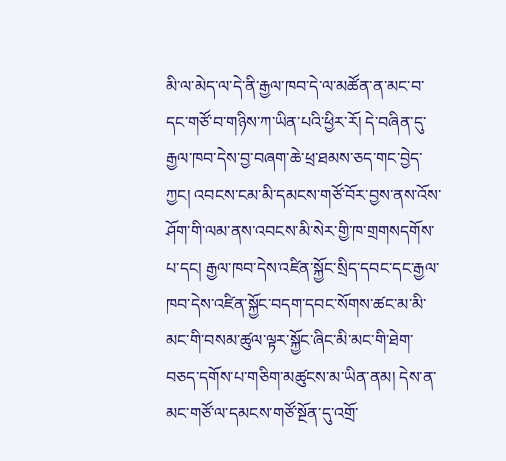མི་ལ་མེད་ལ་དེ་ནི་རྒྱལ་ཁབ་དེ་ལ་མཚོན་ན་མང་བ་དང་གཙོ་བ་གཉིས་ཀ་ཡིན་པའི་ཕྱིར་རོ། དེ་བཞིན་དུ་རྒྱལ་ཁབ་དེས་བྱ་བཞག་ཆེ་ཕྲ་ཐམས་ཅད་གང་བྱེད་ཀྱང། འབངས་ངམ་མི་དམངས་གཙོ་བོར་བྱས་ནས་འོས་ཤོག་གི་ལམ་ནས་འབངས་མི་སེར་གྱི་ཁ་གྲགསདགོས་པ་དང། རྒྱལ་ཁབ་དེས་འཛིན་སྐྱོང་སྲིད་དབང་དང་རྒྱལ་ཁབ་དེས་འཛིན་སྐྱོང་བདག་དབང་སོགས་ཚང་མ་མི་མང་གི་བསམ་ཚུལ་ལྟར་སྐྱོང་ཞིང་མི་མང་གི་ཐེག་བཅད་དགོས་པ་གཅིག་མཚུངས་མ་ཡིན་ནམ། དེས་ན་མང་གཙོ་ལ་དམངས་གཙོ་སྔོན་དུ་འགྲོ་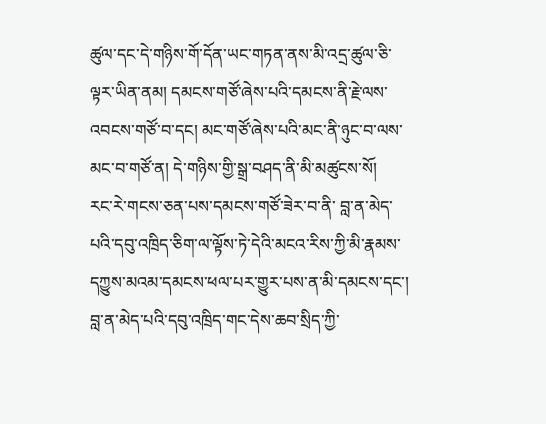ཚུལ་དང་དེ་གཉིས་གོ་དོན་ཡང་གཏན་ནས་མི་འདྲ་ཚུལ་ཅི་ལྟར་ཡིན་ནམ། དམངས་གཙོ་ཞེས་པའི་དམངས་ནི་རྗེ་ལས་འབངས་གཙོ་བ་དང། མང་གཙོ་ཞེས་པའི་མང་ནི་ཉུང་བ་ལས་མང་བ་གཙོ་ན། དེ་གཉིས་གྱི་སྒྲ་བཤད་ནི་མི་མཚུངས་སོ།
རང་རེ་གངས་ཅན་པས་དམངས་གཙོ་ཟེར་བ་ནི་ བླ་ན་མེད་པའི་དབུ་འཁྲིད་ཅིག་ལ་ལྟོས་ཏེ་དེའི་མངའ་རིས་ཀྱི་མི་རྣམས་དཀྱུས་མའམ་དམངས་ཕལ་པར་གྱུར་པས་ན་མི་དམངས་དང་། བླ་ན་མེད་པའི་དབུ་འཁྲིད་གང་དེས་ཆབ་སྲིད་ཀྱི་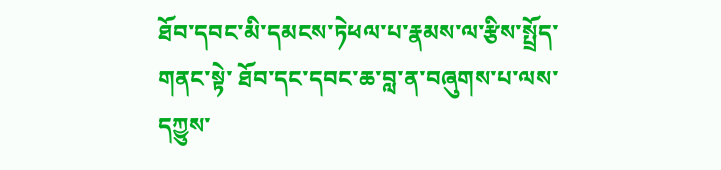ཐོབ་དབང་མི་དམངས་ཏེཕལ་པ་རྣམས་ལ་རྩིས་སྤྲོད་གནང་སྟེ་ ཐོབ་དང་དབང་ཆ་བླ་ན་བཞུགས་པ་ལས་དཀྱུས་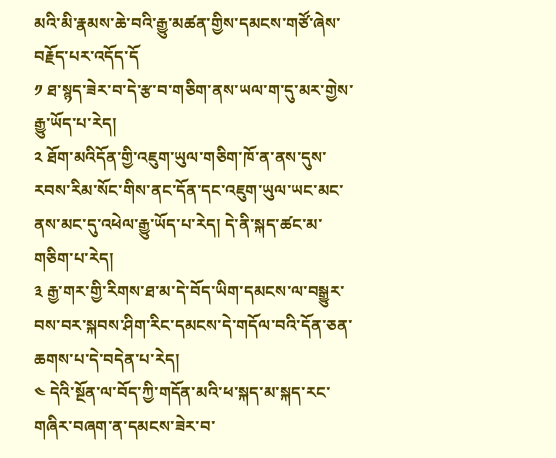མའི་མི་རྣམས་ཆེ་བའི་རྒྱུ་མཚན་གྱིས་དམངས་གཙོ་ཞེས་བརྗོད་པར་འདོད་དོ
༡ ཐ་སྙད་ཟེར་བ་དེ་རྩ་བ་གཅིག་ནས་ཡལ་ག་དུ་མར་གྱེས་རྒྱུ་ཡོད་པ་རེད།
༢ ཐོག་མའིདོན་གྱི་འཇུག་ཡུལ་གཅིག་ཁོ་ན་ནས་དུས་རབས་རིམ་སོང་གིས་ནང་དོན་དང་འཇུག་ཡུལ་ཡང་མང་ནས་མང་དུ་འཕེལ་རྒྱུ་ཡོད་པ་རེད། དེ་ནི་སྐད་ཚང་མ་གཅིག་པ་རེད།
༣ རྒྱ་གར་གྱི་རིགས་ཐ་མ་དེ་བོད་ཡིག་དམངས་ལ་བསྒྱུར་བས་བར་སྐབས་ཤིག་རིང་དམངས་དེ་གདོལ་བའི་དོན་ཅན་ཆགས་པ་དེ་བདེན་པ་རེད།
༤ དེའི་སྔོན་ལ་བོད་ཀྱི་གདོན་མའི་ཕ་སྐད་མ་སྐད་རང་གཞིར་བཞག་ན་དམངས་ཟེར་བ་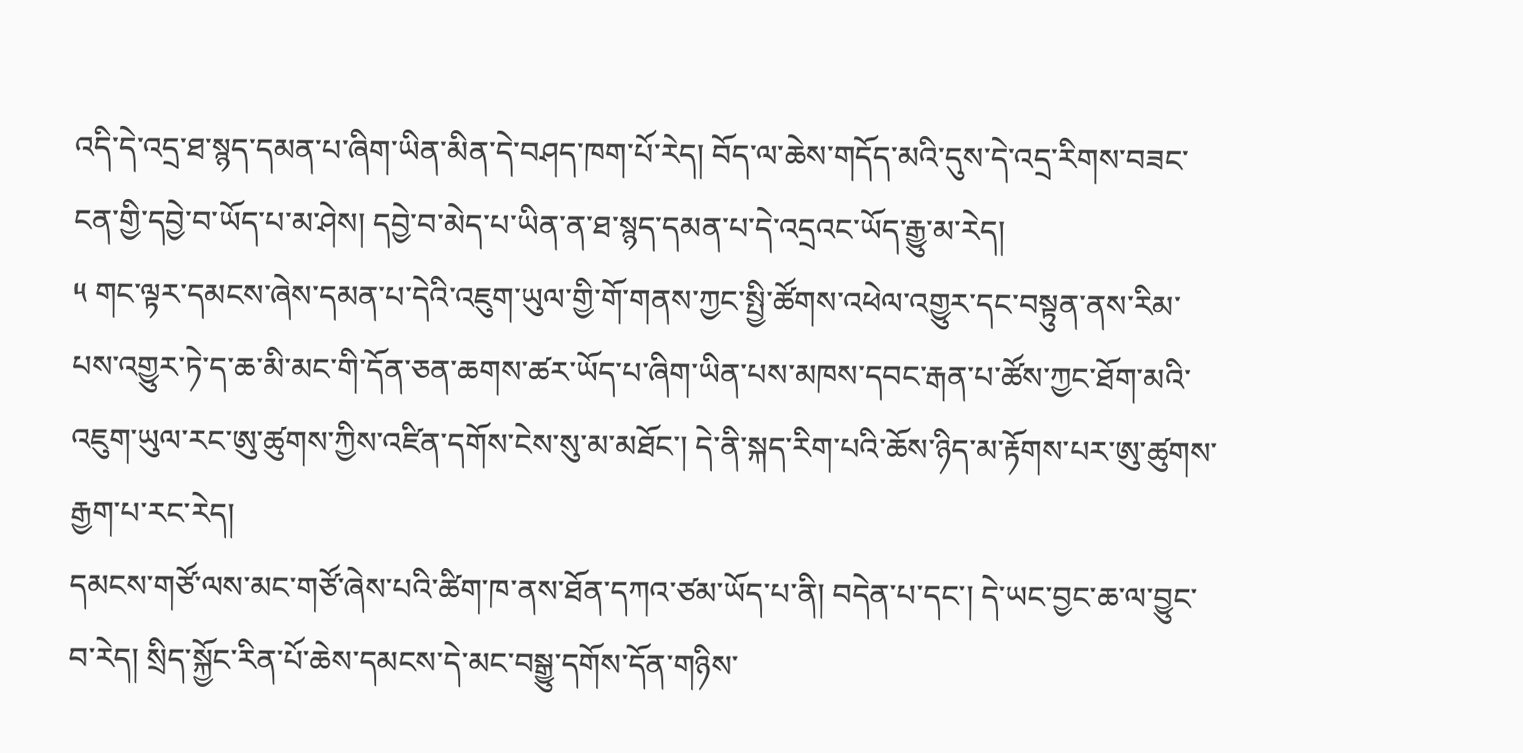འདི་དེ་འདྲ་ཐ་སྙད་དམན་པ་ཞིག་ཡིན་མིན་དེ་བཤད་ཁག་པོ་རེད། བོད་ལ་ཆེས་གདོད་མའི་དུས་དེ་འདྲ་རིགས་བཟང་ངན་གྱི་དབྱེ་བ་ཡོད་པ་མ་ཤེས། དབྱེ་བ་མེད་པ་ཡིན་ན་ཐ་སྙད་དམན་པ་དེ་འདྲའང་ཡོད་རྒྱུ་མ་རེད།
༥ གང་ལྟར་དམངས་ཞེས་དམན་པ་དེའི་འཇུག་ཡུལ་གྱི་གོ་གནས་ཀྱང་སྤྱི་ཚོགས་འཕེལ་འགྱུར་དང་བསྟུན་ནས་རིམ་པས་འགྱུར་ཏེ་ད་ཆ་མི་མང་གི་དོན་ཅན་ཆགས་ཚར་ཡོད་པ་ཞིག་ཡིན་པས་མཁས་དབང་རྒན་པ་ཚོས་ཀྱང་ཐོག་མའི་འཇུག་ཡུལ་རང་ཨུ་ཚུགས་ཀྱིས་འཛིན་དགོས་ངེས་སུ་མ་མཐོང་། དེ་ནི་སྐད་རིག་པའི་ཆོས་ཉིད་མ་རྟོགས་པར་ཨུ་ཚུགས་རྒྱག་པ་རང་རེད།
དམངས་གཙོ་ལས་མང་གཙོ་ཞེས་པའི་ཚིག་ཁ་ནས་ཐོན་དཀའ་ཙམ་ཡོད་པ་ནི། བདེན་པ་དང་། དེ་ཡང་བྱང་ཆ་ལ་བྱུང་བ་རེད། སྲིད་སྐྱོང་རིན་པོ་ཆེས་དམངས་དེ་མང་བསྒྱུ་དགོས་དོན་གཉིས་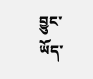བྱུང་ཡོད་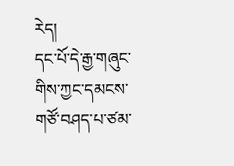རེད།
དང་པོ་དེ་རྒྱ་གཞུང་གིས་ཀྱང་དམངས་གཙོ་བཤད་པ་ཙམ་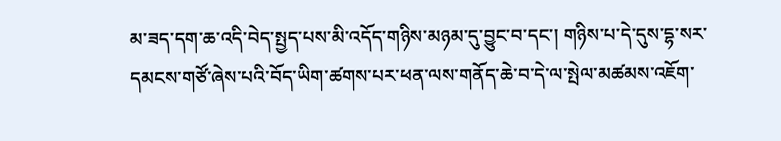མ་ཟད་དག་ཆ་འདི་བེད་སྤྱད་པས་མི་འདོད་གཉིས་མཉམ་དུ་བྱུང་བ་དང་། གཉིས་པ་དེ་དུས་དྷ་སར་དམངས་གཙོ་ཞེས་པའི་བོད་ཡིག་ཚགས་པར་ཕན་ལས་གནོད་ཆེ་བ་དེ་ལ་སྤེལ་མཚམས་འཇོག་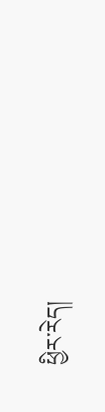ཕྱིར་རེད།